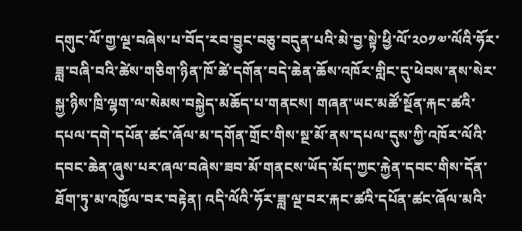དགུང་ལོ་གྱ་ལྔ་བཞེས་པ་བོད་རབ་བྱུང་བཅུ་བདུན་པའི་མེ་བྱ་སྟེ་ཕྱི་ལོ་༢༠༡༧་ལོའི་ཧོར་ཟླ་བཞི་བའི་ཚེས་གཅིག་ཉིན་ཁོ་ཚེ་དགོན་བདེ་ཆེན་ཆོས་འཁོར་གླིང་དུ་ཕེབས་ནས་སེར་སྐྱ་ཉིས་ཁྲི་ལྷག་ལ་སེམས་བསྐྱེད་མཆོད་པ་གནངས། གཞན་ཡང་མཚོ་སྔོན་རྐང་ཚའི་དཔལ་དགེ་དཔོན་ཚང་ཞོལ་མ་དགོན་གྲོང་གིས་སྔ་མོ་ནས་དཔལ་དུས་ཀྱི་འཁོར་ལོའི་དབང་ཆེན་ཞུས་པར་ཞལ་བཞེས་ཟབ་མོ་གནངས་ཡོད་མོད་ཀྱང་རྐྱེན་དབང་གིས་དོན་ཐོག་ཏུ་མ་འཁྱོལ་བར་བརྟེན། འདི་ལོའི་ཧོར་ཟླ་ལྔ་བར་རྐང་ཚའི་དཔོན་ཚང་ཞོལ་མའི་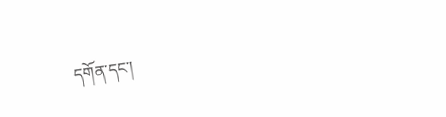དགོན་དང་།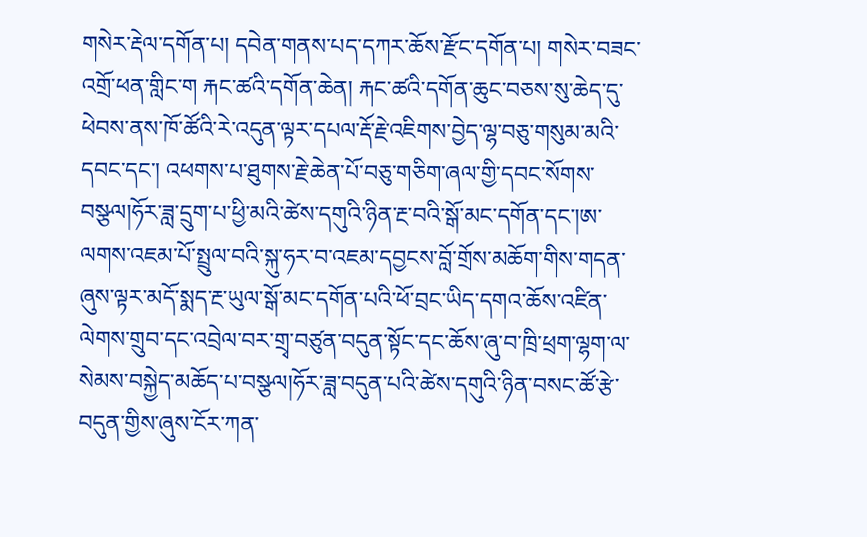གསེར་རྡེལ་དགོན་པ། དབེན་གནས་པད་དཀར་ཆོས་རྫོང་དགོན་པ། གསེར་བཟང་འགྲོ་ཕན་གླིང་ག རྐང་ཚའི་དགོན་ཆེན། རྐང་ཚའི་དགོན་ཆུང་བཅས་སུ་ཆེད་དུ་ཕེབས་ནས་ཁོ་ཚོའི་རེ་འདུན་ལྟར་དཔལ་རྡོ་རྗེ་འཇིགས་བྱེད་ལྷ་བཅུ་གསུམ་མའི་དབང་དང་། འཕགས་པ་ཐུགས་རྗེ་ཆེན་པོ་བཅུ་གཅིག་ཞལ་གྱི་དབང་སོགས་བསྩལ།ཧོར་ཟླ་དྲུག་པ་ཕྱི་མའི་ཚེས་དགུའི་ཉིན་རྔ་བའི་སྒོ་མང་དགོན་དང་།ཨ་ལགས་འཇམ་པོ་སྤྲུལ་བའི་སྐུ་ཧར་བ་འཇམ་དབྱངས་བློ་གྲོས་མཆོག་གིས་གདན་ཞུས་ལྟར་མདོ་སྨད་རྔ་ཡུལ་སྒོ་མང་དགོན་པའི་ཕོ་བྲང་ཡིད་དགའ་ཆོས་འཛིན་ལེགས་གྲུབ་དང་འབྲེལ་བར་གྲྭ་བཙུན་བདུན་སྟོང་དང་ཆོས་ཞུ་བ་ཁྲི་ཕྲག་ལྷག་ལ་སེམས་བསྐྱེད་མཆོད་པ་བསྩལ།ཧོར་ཟླ་བདུན་པའི་ཚེས་དགུའི་ཉིན་བསང་ཚོ་རྩེ་བདུན་གྱིས་ཞུས་ངོར་ཀན་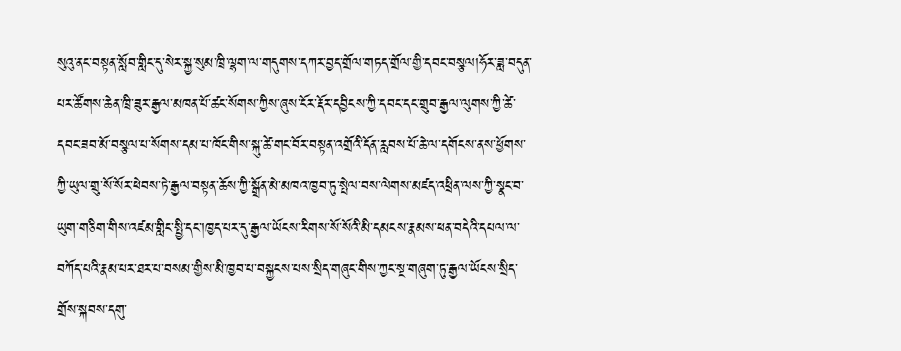སུའུ་ནང་བསྟན་སློབ་གླིང་དུ་སེར་སྐྱ་སུམ་ཁྲི་ལྷག་ལ་གདུགས་དཀར་བྱད་གྲོལ་གཏད་གྲོལ་གྱི་དབང་བསྩལ།ཧོར་ཟླ་བདུན་པར་ཚོགས་ཆེན་ཁྲི་ཟུར་རྒྱལ་མཁན་པོ་ཚང་སོགས་ཀྱིས་ཞུས་ངོར་རྡོར་དབྱིངས་ཀྱི་དབང་དང་གྲུབ་རྒྱལ་ལུགས་ཀྱི་ཚེ་དབང་ཟབ་མོ་བསྩལ་པ་སོགས་དམ་པ་ཁོང་གིས་སྐུ་ཚེ་གང་བོར་བསྟན་འགྲོའི་དོན་རླབས་པོ་ཆེ་ལ་དགོངས་ནས་ཕྱོགས་ཀྱི་ཡུལ་གྲུ་སོ་སོར་ཕེབས་ཏེ་རྒྱལ་བསྟན་ཆོས་ཀྱི་སྒྲོན་མེ་མཁའ་ཁྱབ་ཏུ་སྤེལ་བས་ལེགས་མཛད་འཕྲིན་ལས་ཀྱི་སྣང་བ་ཡུག་གཅིག་གིས་འཛམ་གླིང་སྤྱི་དང་།ཁྱད་པར་དུ་རྒྱལ་ཡོངས་རིགས་སོ་སོའི་མི་དམངས་རྣམས་ཕན་བདེའི་དཔལ་ལ་བཀོད་པའི་རྣམ་པར་ཐར་པ་བསམ་གྱིས་མི་ཁྱབ་པ་བསྐྱངས་པས་སྲིད་གཞུང་གིས་ཀྱང་སྔ་གཞུག་ཏུ་རྒྱལ་ཡོངས་སྲིད་གྲོས་སྐབས་དགུ་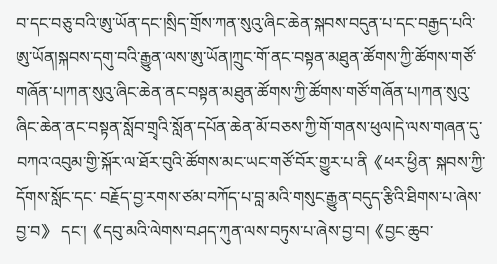བ་དང་བཅུ་བའི་ཨུ་ཡོན་དང་།སྲིད་གྲོས་ཀན་སུའུ་ཞིང་ཆེན་སྐབས་བདུན་པ་དང་བརྒྱད་པའི་ཨུ་ཡོན།སྐབས་དགུ་བའི་རྒྱུན་ལས་ཨུ་ཡོན།ཀྲུང་གོ་ནང་བསྟན་མཐུན་ཚོགས་ཀྱི་ཚོགས་གཙོ་གཞོན་པ།ཀན་སུའུ་ཞིང་ཆེན་ནང་བསྟན་མཐུན་ཚོགས་ཀྱི་ཚོགས་གཙོ་གཞོན་པ།ཀན་སུའུ་ཞིང་ཆེན་ནང་བསྟན་སློབ་གྲྭའི་སློན་དཔོན་ཆེན་མོ་བཅས་ཀྱི་གོ་གནས་ཕུལ།དེ་ལས་གཞན་དུ་བཀའ་འབུམ་གྱི་སྐོར་ལ་ཐོར་བུའི་ཚོགས་མང་ཡང་གཙོ་བོར་གྱུར་པ་ནི《ཕར་ཕྱིན་ སྐབས་ཀྱི་ དོགས་སློང་དང་ བརྗོད་བྱ་རགས་ཙམ་བཀོད་པ་བླ་མའི་གསུང་རྒྱུན་བདུད་རྩིའི་ཐིགས་པ་ཞེས་བྱ་བ》 དང་།《དབུ་མའི་ལེགས་བཤད་ཀུན་ལས་བཏུས་པ་ཞེས་བྱ་བ།《བྱང་ཆུབ་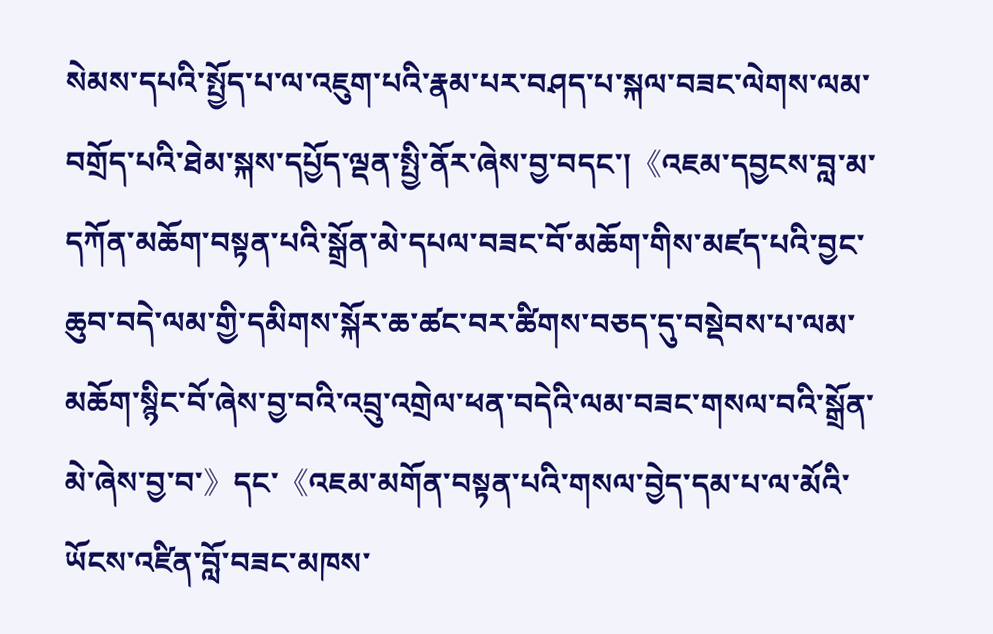སེམས་དཔའི་སྤྱོད་པ་ལ་འཇུག་པའི་རྣམ་པར་བཤད་པ་སྐལ་བཟང་ལེགས་ལམ་བགྲོད་པའི་ཐེམ་སྐས་དཔྱོད་ལྡན་སྤྱི་ནོར་ཞེས་བྱ་བདང་།《འཇམ་དབྱངས་བླ་མ་དཀོན་མཆོག་བསྟན་པའི་སྒྲོན་མེ་དཔལ་བཟང་བོ་མཆོག་གིས་མཛད་པའི་བྱང་ཆུབ་བདེ་ལམ་གྱི་དམིགས་སྐོར་ཆ་ཚང་བར་ཚིགས་བཅད་དུ་བསྡེབས་པ་ལམ་མཆོག་སྙིང་བོ་ཞེས་བྱ་བའི་འབྲུ་འགྲེལ་ཕན་བདེའི་ལམ་བཟང་གསལ་བའི་སྒྲོན་མེ་ཞེས་བྱ་བ་》དང་《འཇམ་མགོན་བསྟན་པའི་གསལ་བྱེད་དམ་པ་ལ་མོའི་ཡོངས་འཛིན་བློ་བཟང་མཁས་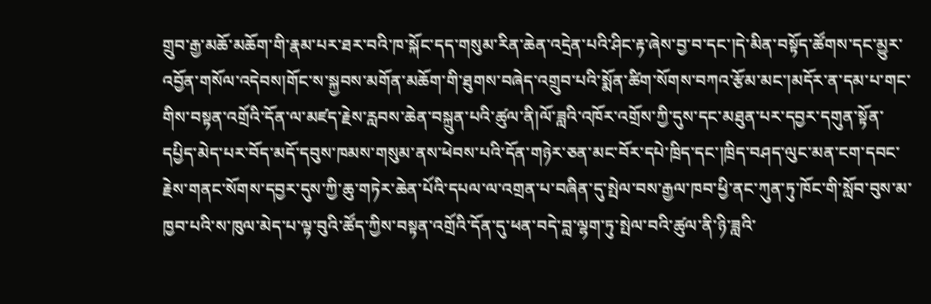གྲུབ་རྒྱ་མཆོ་མཆོག་གི་རྣམ་པར་ཐར་བའི་ཁ་སྐོང་དད་གསུམ་རིན་ཆེན་འདྲེན་པའི་ཤིང་རྟ་ཞེས་བྱ་བ་དང་།དེ་མིན་བསྟོད་ཚོགས་དང་མྱུར་འབྱོན་གསོལ་འདེབས།གོང་ས་སྐྱབས་མགོན་མཆོག་གི་ཐུགས་བཞེད་འགྲུབ་པའི་སྨོན་ཚིག་སོགས་བཀའ་རྩོམ་མང་།མདོར་ན་དམ་པ་གང་གིས་བསྟན་འགྲོའི་དོན་ལ་མཛད་རྗེས་རླབས་ཆེན་བསྐྲུན་པའི་ཚུལ་ནི།ལོ་ཟླའི་འཁོར་འགྲོས་ཀྱི་དུས་དང་མཐུན་པར་དབྱར་དགུན་སྟོན་དཔྱིད་མེད་པར་བོད་མདོ་དབུས་ཁམས་གསུམ་ནས་ཕེབས་པའི་དོན་གཉེར་ཅན་མང་བོར་དཔེ་ཁྲིད་དང་།ཁྲིད་བཤད་ལུང་མན་ངག་དབང་རྗེས་གནང་སོགས་དབྱར་དུས་ཀྱི་ཆུ་གཏེར་ཆེན་པོའི་དཔལ་ལ་འགྲན་པ་བཞིན་དུ་སྤེལ་བས་རྒྱལ་ཁབ་ཕྱི་ནང་ཀུན་ཏུ་ཁོང་གི་སློབ་བུས་མ་ཁྱབ་པའི་ས་ཁུལ་མེད་པ་ལྟ་བུའི་ཚོད་ཀྱིས་བསྟན་འགྲོའི་དོན་དུ་ཕན་བདེ་བླ་ལྷག་ཏུ་སྤེལ་བའི་ཚུལ་ནི་ཉི་ཟླའི་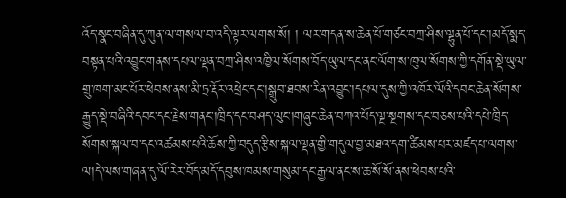འོད་སྣང་བཞིན་དུ་ཀུན་ལ་གསལ་བ་འདི་ལྟར་ལགས་སོ། ། ལར་གདན་ས་ཆེན་པོ་གཙང་བཀྲ་ཤིས་ལྷུན་པོ་དང་།མདོ་སྨད་བསྟན་པའི་འབྱུང་གནས་དཔལ་ལྡན་བཀྲ་ཤིས་འཁྱིལ་སོགས་བོད་ཡུལ་དང་ནང་ལོག་ས་ཁུལ་སོགས་ཀྱི་དགོན་སྡེ་ཡུལ་གྲུ་ཁག་མང་པོར་ཕེབས་ནས་མི་ཏྲ་རྡོར་འཕྲེང་དང་།སྒྲུབ་ཐབས་རིན་འབྱུང་།དཔལ་དུས་ཀྱི་འཁོར་ལོའི་དབང་ཆེན་སོགས་རྒྱུད་སྡེ་བཞིའི་དབང་དང་རྗེས་གནང་།ཁྲིད་དང་བཤད་ལུང་།གཞུང་ཆེན་བཀའ་པོད་ལྔ་སྔགས་དང་བཅས་པའི་དཔེ་ཁྲིད་སོགས་སྐལ་བ་དང་འཚམས་པའི་ཆོས་ཀྱི་བདུད་རྩིས་སྐལ་ལྡན་གྱི་གདུལ་བྱ་མཐའ་དག་ཚིམས་པར་མཛད་པ་ལགས་ལ།དེ་ལས་གཞན་དུ་ལོ་རེར་བོད་མདོ་དབུས་ཁམས་གསུམ་དང་རྒྱལ་ནང་ས་ཆ་སོ་སོ་ནས་ཕེབས་པའི་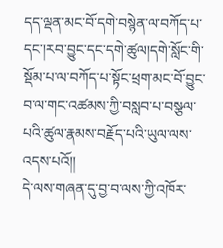དད་ལྡན་མང་བོ་དགེ་བསྙེན་ལ་བཀོད་པ་དང་།རབ་བྱུང་དང་དགེ་ཚུལ།དགེ་སློང་གི་སྡོམ་པ་ལ་བཀོད་པ་སྟོང་ཕྲག་མང་བོ་བྱུང་བ་ལ་གང་འཚམས་ཀྱི་བསླབ་པ་བསྩལ་པའི་ཚུལ་རྣམས་བརྗོད་པའི་ཡུལ་ལས་འདས་པའོ།།
དེ་ལས་གཞན་དུ་བྱ་བ་ལས་ཀྱི་འཁོར་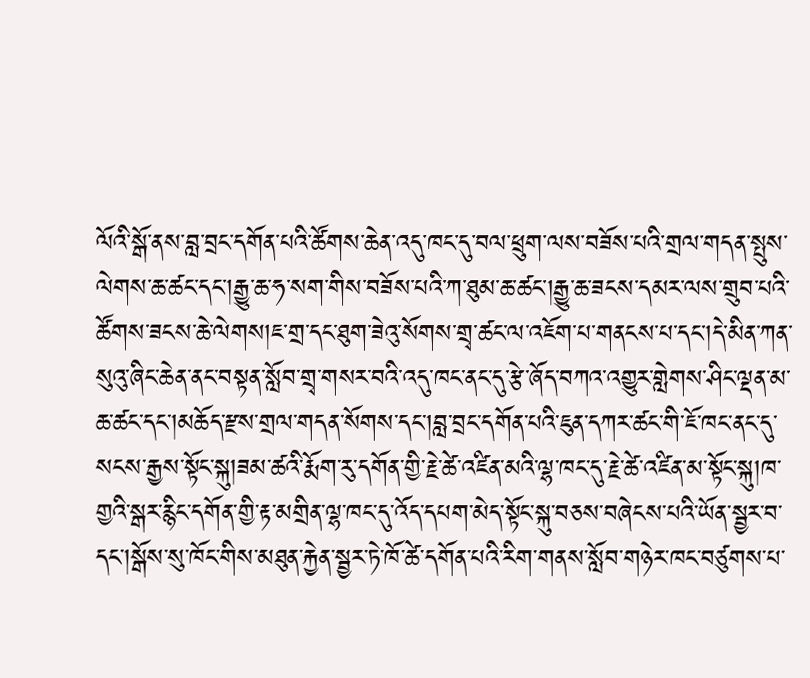ལོའི་སྒོ་ནས་བླ་བྲང་དགོན་པའི་ཚོགས་ཆེན་འདུ་ཁང་དུ་བལ་ཕྲུག་ལས་བཟོས་པའི་གྲལ་གདན་སྤུས་ལེགས་ཆ་ཚང་དང་།རྒྱུ་ཆ་ཧ་སག་གིས་བཟོས་པའི་ཀ་ཐུམ་ཆ་ཚང་།རྒྱུ་ཆ་ཟངས་དམར་ལས་གྲུབ་པའི་ཚོགས་ཟངས་ཆེ་ལེགས།ཇ་གྲ་དང་ཐུག་ཟེའུ་སོགས་གྲྭ་ཚང་ལ་འཇོག་པ་གནངས་པ་དང་།དེ་མིན་ཀན་སུའུ་ཞིང་ཆེན་ནང་བསྟན་སློབ་གྲྭ་གསར་བའི་འདུ་ཁང་ནང་དུ་རྩེ་ཞོད་བཀའ་འགྱུར་གླེགས་ཤིང་ལྡན་མ་ཆ་ཚང་དང་།མཆོད་རྫས་གྲལ་གདན་སོགས་དང་།བླ་བྲང་དགོན་པའི་ཇུན་དཀར་ཚང་གི་ཇོ་ཁང་ནང་དུ་སངས་རྒྱས་སྟོང་སྐུ།ཟམ་ཚའི་རྨོག་རུ་དགོན་གྱི་རྗེ་ཚེ་འཛིན་མའི་ལྷ་ཁང་དུ་རྗེ་ཚེ་འཛིན་མ་སྟོང་སྐུ།ཁ་གྱའི་སྒར་རྙིང་དགོན་གྱི་རྟ་མགྲིན་ལྷ་ཁང་དུ་འོད་དཔག་མེད་སྟོང་སྐུ་བཅས་བཞེངས་པའི་ཡོན་སྦྱར་བ་དང་།སྒོས་སུ་ཁོང་གིས་མཐུན་རྐྱེན་སྦྱར་ཏེ་ཁོ་ཚེ་དགོན་པའི་རིག་གནས་སློབ་གཉེར་ཁང་བཙུགས་པ་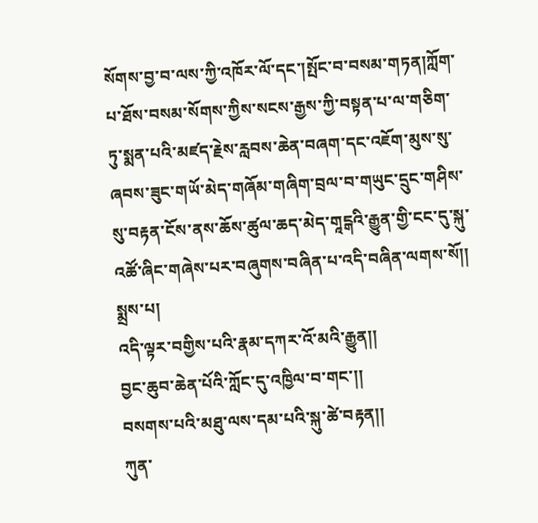སོགས་བྱ་བ་ལས་ཀྱི་འཁོར་ལོ་དང་།སྤོང་བ་བསམ་གཏན།ཀློག་པ་ཐོས་བསམ་སོགས་ཀྱིས་སངས་རྒྱས་ཀྱི་བསྟན་པ་ལ་གཅིག་ཏུ་སྨན་པའི་མཛད་རྗེས་རླབས་ཆེན་བཞག་དང་འཇོག་མུས་སུ་ཞབས་ཟུང་གཡོ་མེད་གཞོམ་གཞིག་བྲལ་བ་གཡུང་དྲུང་གཤིས་སུ་བརྟན་ངོས་ནས་ཆོས་ཚུལ་ཆད་མེད་གཱངྒའི་རྒྱུན་གྱི་ངང་དུ་སྐུ་འཚོ་ཞིང་གཞེས་པར་བཞུགས་བཞིན་པ་འདི་བཞིན་ལགས་སོ།།
སྨྲས་པ།
འདི་ལྟར་བགྱིས་པའི་རྣམ་དཀར་འོ་མའི་རྒྱུན།།
བྱང་ཆུབ་ཆེན་པོའི་ཀློང་དུ་འཁྱིལ་བ་གང་།།
བསགས་པའི་མཐུ་ལས་དམ་པའི་སྐུ་ཚེ་བརྟན།།
ཀུན་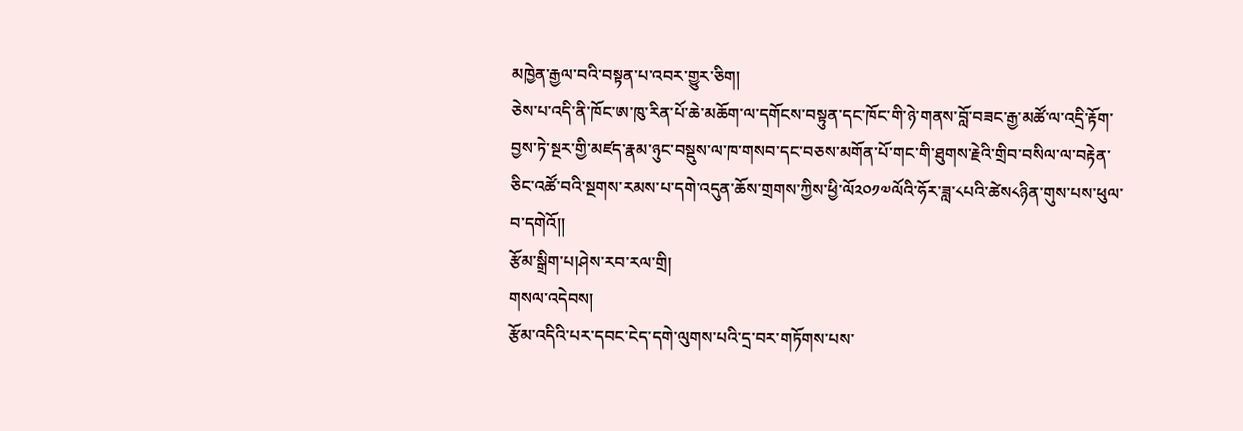མཁྱེན་རྒྱལ་བའི་བསྟན་པ་འབར་གྱུར་ཅིག།
ཅེས་པ་འདི་ནི་ཁོང་ཨ་ཁུ་རིན་པོ་ཆེ་མཆོག་ལ་དགོངས་བསྟུན་དང་ཁོང་གི་ཉེ་གནས་བློ་བཟང་རྒྱ་མཚོ་ལ་འདྲི་རྟོག་བྱས་ཏེ་སྔར་གྱི་མཛད་རྣམ་ཉུང་བསྡུས་ལ་ཁ་གསབ་དང་བཅས་མགོན་པོ་གང་གི་ཐུགས་རྗེའི་གྲིབ་བསིལ་ལ་བརྟེན་ཅིང་འཚོ་བའི་སྔགས་རམས་པ་དགེ་འདུན་ཆོས་གྲགས་ཀྱིས་ཕྱི་ལོ༢༠༡༧ལོའི་ཧོར་ཟླ་༨པའི་ཚེས༨ཉིན་གུས་པས་ཕུལ་བ་དགེའོ།།
རྩོམ་སྒྲིག་པ།ཤེས་རབ་རལ་གྲི།
གསལ་འདེབས།
རྩོམ་འདིའི་པར་དབང་ངེད་དགེ་ལུགས་པའི་དྲ་བར་གཏོགས་པས་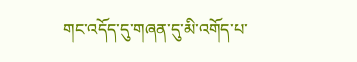གང་འདོད་དུ་གཞན་དུ་མི་འགོད་པ་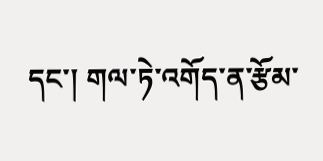དང་། གལ་ཏེ་འགོད་ན་རྩོམ་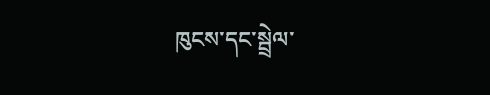ཁུངས་དང་སྦྲེལ་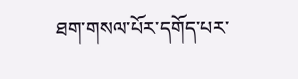ཐག་གསལ་པོར་དགོད་པར་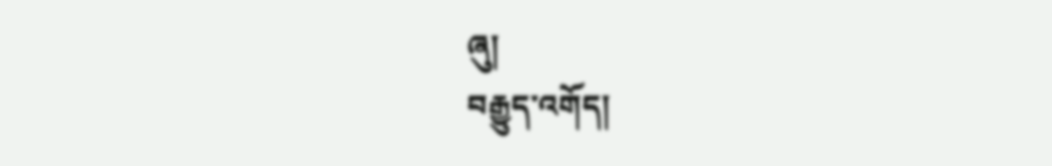ཞུ།
བརྒྱུད་འགོད།